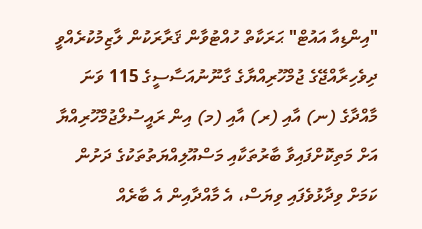"އިންޑިއާ އައުޓް" ޙަރަކާތް ހުއްޓުވާން ޤަރާރަކުން ލާޒިމުކުރެއްވީ ދިވެހިރާއްޖޭގެ ޖުމްހޫރިއްޔާގެ ގާނޫނުއަސާސީގެ 115 ވަނަ މާއްދާގެ (ނ) އާއި (ރ) އާއި (މ) އިން ރައީސުލްޖުމްހޫރިއްޔާ އަށް މަތިކޮށްފައިވާ ބާރުތަކާއި މަސްއޫލިއްޔަތުތަކުގެ ދަށުން ކަމަށް ވިދާޅުވެފައި ވިޔަސް، އެ މާއްދާއިން އެ ބާރެއް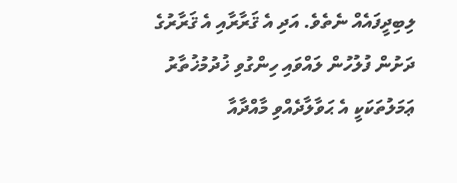ލިބިދީފައެއް ނެތެވެ. އަދި އެ ޤަރާރާއި އެ ޤަރާރުގެ ދަށުން ފުލުހުން ލައްވައި ހިންގުވި ޚުދުމުޚުތާރު ޢަމަލުތަކަކީ އެ ޙަވާލާދެއްވި މާއްދާއާ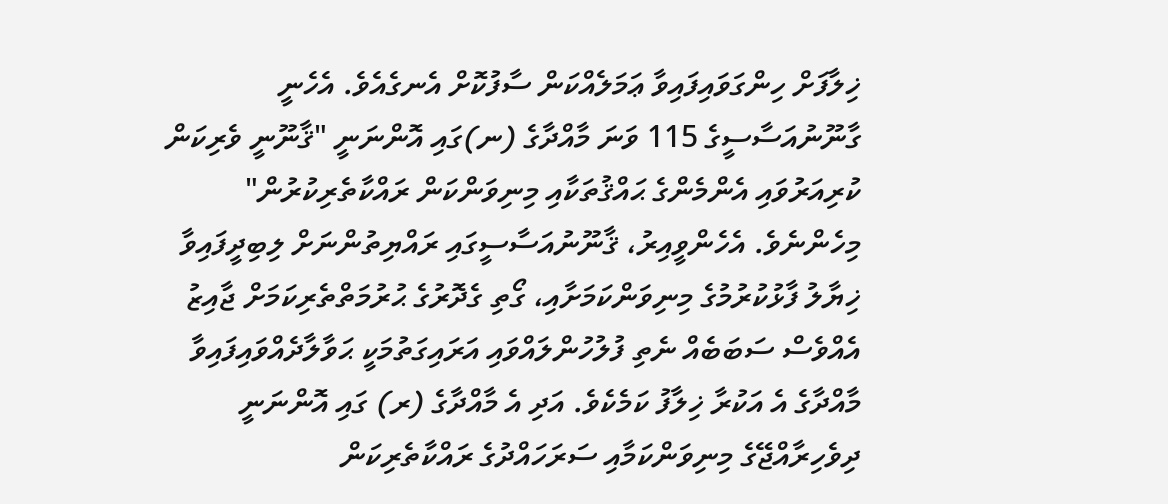ޚިލާފަށް ހިންގަވައިފައިވާ ޢަމަލެއްކަން ސާފުކޮށް އެނގެއެވެ. އެހެނީ ގާނޫނުއަސާސީގެ 115 ވަނަ މާއްދާގެ (ނ)ގައި އޮންނަނީ "ޤާނޫނީ ވެރިކަން ކުރިއަރުވައި އެންމެންގެ ޙައްޤުތަކާއި މިނިވަންކަން ރައްކާތެރިކުރުން" މިހެންނެވެ. އެހެންވީއިރު، ޤާނޫނުއަސާސީގައި ރައްޔިތުންނަށް ލިބިދީފައިވާ ޚިޔާލު ފާޅުކުރުމުގެ މިނިވަންކަމަށާއި، ގޯތި ގެދޮރުގެ ޙުރުމަތްތެރިކަމަށް ޖާއިޒު އެއްވެސް ސަބަބެއް ނެތި ފުލުހުންލައްވައި އަރައިގަތުމަކީ ޙަވާލާދެއްވައިފައިވާ މާއްދާގެ އެ އަކުރާ ޚިލާފު ކަމެކެވެ. އަދި އެ މާއްދާގެ (ރ) ގައި އޮންނަނީ ދިވެހިރާއްޖޭގެ މިނިވަންކަމާއި ސަރަހައްދުގެ ރައްކާތެރިކަން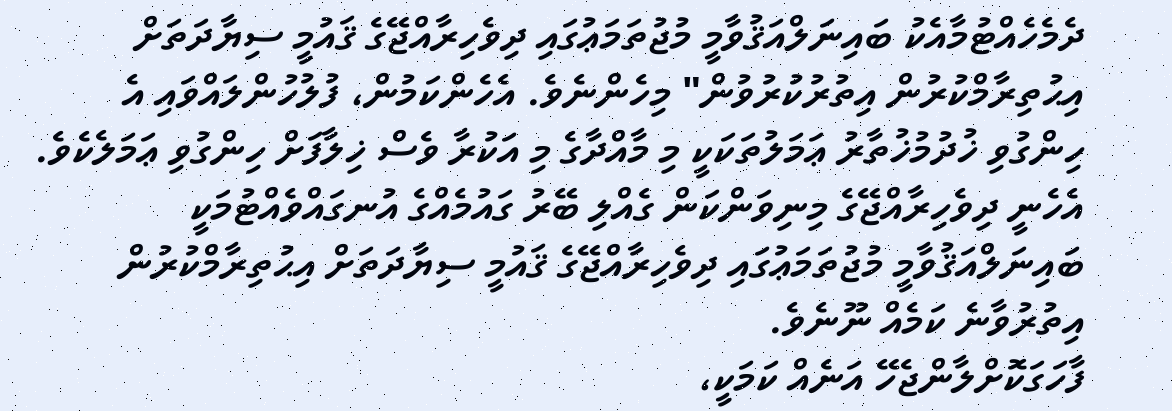ދެމެހެއްޓުމާއެކު ބައިނަލްއަޤުވާމީ މުޖުތަމަޢުގައި ދިވެހިރާއްޖޭގެ ޤައުމީ ސިޔާދަތަށް އިޙުތިރާމްކުރުން އިތުރުކުރުވުން" މިހެންނެވެ. އެހެންކަމުން، ފުލުހުންލައްވައި އެ ހިންގުވި ޚުދުމުޚުތާރު ޢަމަލުތަކަކީ މި މާއްދާގެ މި އަކުރާ ވެސް ޚިލާފަށް ހިންގުވި ޢަމަލެކެވެ. އެހެނީ ދިވެހިރާއްޖޭގެ މިނިވަންކަން ގެއްލި ބޭރު ގައުމެއްގެ އުނގައްވެއްޓުމަކީ ބައިނަލްއަޤުވާމީ މުޖުތަމަޢުގައި ދިވެހިރާއްޖޭގެ ޤައުމީ ސިޔާދަތަށް އިޙުތިރާމްކުރުން އިތުރުވާނެ ކަމެއް ނޫނެވެ.
ފާހަގަކޮށްލާންޖެހޭ އަނެއް ކަމަކީ،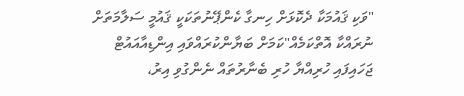"ވަކި ޤައުމަކާ ދެކޮޅަށް ހިނގާ ކެންޕޭނުތަކަކީ ޤައުމީ ސަލާމަތަށް ނުރައްކާ އޮތްކަމެއް"ކަމަށް ބަޔާންކުރައްވައި އިންޑިއާއައުޓް ޖަހައިފައި ހުރިއްޔާ ހުރި ބެނާރުތައް ނެންގުވި އިރު،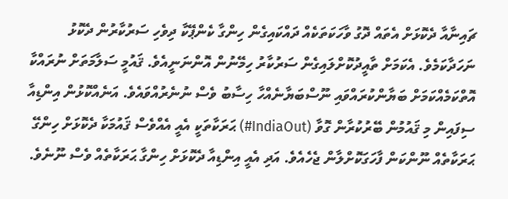ޗައިނާއާ ދެކޮޅަށް އެތައް ދޮގު ވާހަކަތަކެއް ދައްކައިގެން ހިންގާ ކެންޕޭކާ ދިވެހި ސަރުކާރުން ދެކޮޅު ނަހަދާކަމެވެ. އެކަމަށް ތާއީދުކޮށްލައިގެން ސަރުކާރު ހިމޭނުން އޮންނަނީއެވެ. ޤައުމީ ސަލާމަތަށް ނުރައްކާ އޮތްކަމެއްކަމަށް ބަޔާންކުރައްވައި ނޫސްބަޔާނެއްހާ ހިސާބު ވެސް ނުނެރުއްވައެވެ. އަނެއްކޮޅުން އިންޑިއާ ސިފައިން މި ޤައުމުން ބޭރުކުރާން ގޮވާ (IndiaOut#) ޙަރަކާތަކީ އެއީ އެއްވެސް ޤައުމަކާ ދެކޮޅަށް ހިންގޭ ޙަރަކާތެއް ނޫންކަން ފާހަގަކޮށްލާން ޖެހެއެވެ. އަދި އެއީ އިންޑިއާ ދެކޮޅަށް ހިންގާ ޙަރަކާތެއް ވެސް ނޫނެވެ.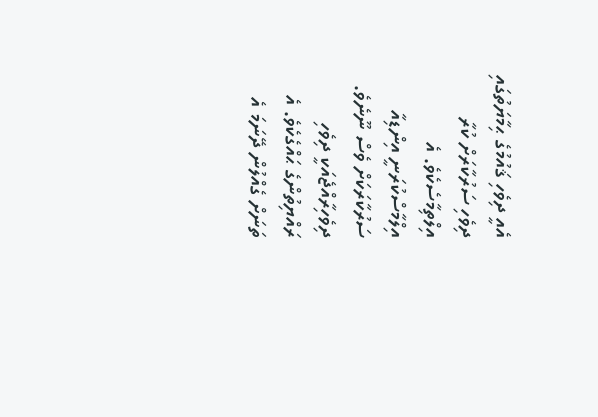އެއީ ދިވެހި ޤައުމުގެ ޙިމާޔަތުގައި ދިވެހި ސަރުކާރަށް ކުރާ އިލްތިމާސެކެވެ. އެ އިލްމާސްކުރަނީ އިންޑިއާ ސަރުކާރަކަށް ވެސް ނޫނެވެ. ދިވެހިރާއްޖެއަކީ ދިވެހި ރައްޔިތުންގެ ޙައްގެކެވެ. އެ ތަނަށް ގެއްލުން ދޭނަމަ އެ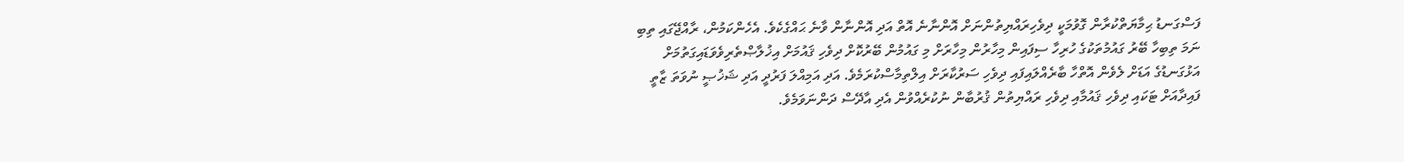ފަސްގަނޑު ޙިމާޔަތްކުރާން ގޮވުމަކީ ދިވެހިރައްޔިތުންނަށް އޮންނާނެ އޮތް އަދި އޮންނާން ވާނެ ޙައްގެކެވެ. އެހެންކަމުން، ރާއްޖޭގައި ތިބި ނަމަ ތިބިހާ ބޭރު ގައުމުތަކުގެ ހުރިހާ ސިފައިން މިހާރުން މިހާރަށް މި ގައުމުން ބޭރުކޮށް ދިވެހި ޤައުމަށް އިޚުލާޞްތެރިވެވަޑައިގަތުމަށް އަޅުގަނޑުގެ އަޑަށް ލެވެން އޮތްހާ ބާރެއްލައިފައި ދިވެހި ސަރުކާރަށް އިލްތިމާސްކުރަމެވެ. އަދި އަމިއްލަ ފަރުދީ އަދި ޝަޚުޞީ ނުވަތަ ޒާތީ ފައިދާއަށް ޓަކައި ދިވެހި ޤައުމާއި ދިވެހި ރައްޔިތުން ޤުރުބާން ނުކުރެއްވުން އެދި އާދޭސް ދަންނަވަމެވެ.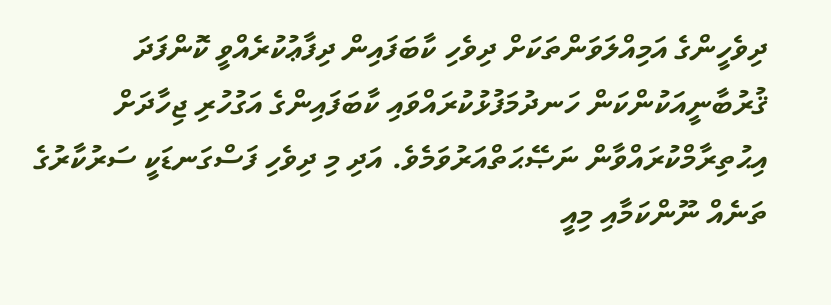ދިވެހީންގެ އަމިއްލަވަންތަކަށް ދިވެހި ކާބަފައިން ދިފާޢުކުރެއްވީ ކޮންފަދަ ޤުރުބާނީއަކުންކަން ހަނދުމަފުޅުކުރައްވައި ކާބަފައިންގެ އަގުހުރި ޖިހާދަށް އިޙުތިރާމްކުރައްވާން ނަޞޭޙަތްއަރުވަމެވެ. އަދި މި ދިވެހި ފަސްގަނޑަކީ ސަރުކާރުގެ ތަނެއް ނޫންކަމާއި މިއީ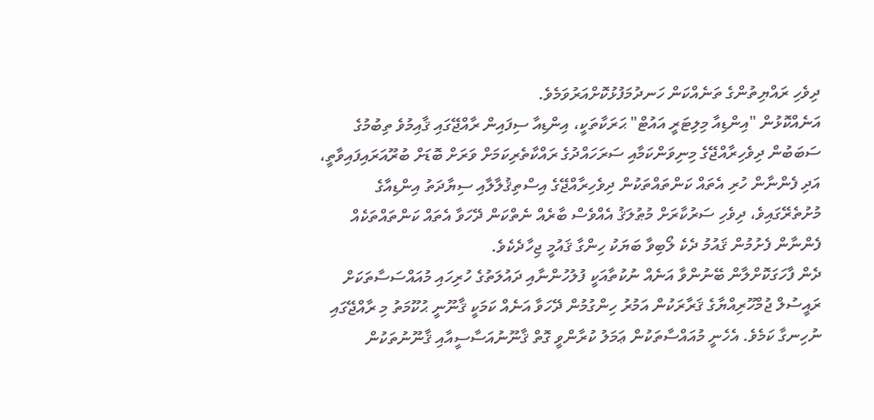ދިވެހި ރައްޔިތުންގެ ތަނެއްކަން ހަނދުމަފުޅުކޮށްއަރުވަމެވެ.
އަނެއްކޮޅުން "އިންޑިއާ މިލިޓަރީ އައުޓް" ޙަރަކާތަކީ، އިންޑިއާ ސިފައިން ރާއްޖޭގައި ޤާއިމުވެ ތިބުމުގެ ސަބަބުން ދިވެހިރާއްޖޭގެ މިނިވަންކަމާއި ސަރަހައްދުގެ ރައްކާތެރިކަމަށް ވަރަށް ބޮޑަށް ބުރޫއަރައިފައިވާތީ، އަދި ފެންނާން ހުރި އެތައް ކަންތައްތަކުން ދިވެހިރާއްޖޭގެ އިސްތިޤުލާލާއި ސިޔާދަތު އިންޑިއާގެ މުށުތެރޭގައިވެ، ދިވެހި ސަރުކާރަށް މުޠުލަޤު އެއްވެސް ބާރެއް ނެތްކަން ދޭހަވާ އެތައް ކަންތައްތަކެއް ފެންނާން ފެށުމުން ޤައުމު ދެކެ ލޯބިވާ ބަޔަކު ހިންގާ ޤައުމީ ޖިހާދެކެވެ.
ދެން ފާހަގަކޮށްލާން ބޭނުންވާ އަނެއް ނުކުތާއަކީ ފުލުހުންނާއި ދައުލަތުގެ ހުރިހައި މުއައްސަސާތަކަށް ރައީސުލް ޖުމްހޫރިއްޔާގެ ޤަރާރަކުން އަމުރު ހިންގުމުން ދޭހަވާ އަނެއް ކަމަކީ ޤާނޫނީ ޙުކޫމަތު މި ރާއްޖޭގައި ނުހިނގާ ކަމެވެ. އެހެނީ މުއައްސާތަކުން ޢަމަލު ކުރާންވީ ގޮތް ޤާނޫނުއަސާސީއާއި ޤާނޫނުތަކުން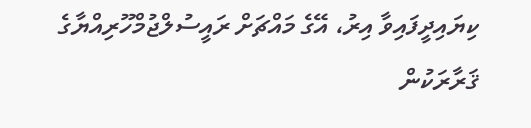ކިޔައިދީފައިވާ އިރު، އޭގެ މައްޗަށް ރައީސުލްޖުމްހޫރިއްޔާގެ ޤަރާރަކުން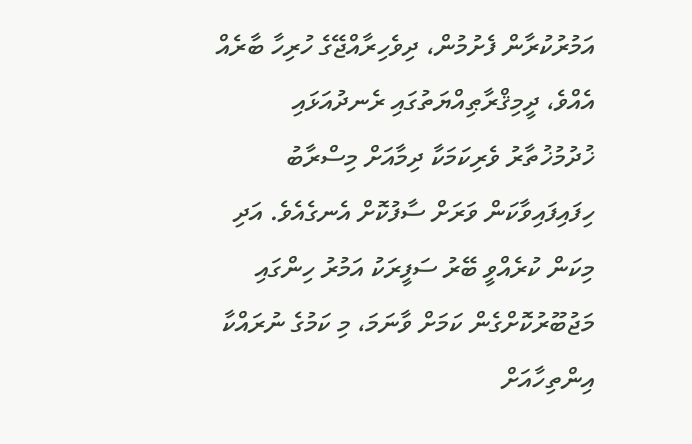އަމުރުކުރާން ފެށުމުން، ދިވެހިރާއްޖޭގެ ހުރިހާ ބާރެއް އެއްވެ، ދީމިޤްރާޠިއްޔަތުގައި ރެނދުއަޅައި ޚުދުމުޚުތާރު ވެރިކަމަކާ ދިމާއަށް މިސްރާބު ހިފައިފައިވާކަން ވަރަށް ސާފުކޮށް އެނގެއެވެ. އަދި މިކަން ކުރެއްވީ ބޭރު ސަފީރަކު އަމުރު ހިންގައި މަޖުބޫރުކޮށްގެން ކަމަށް ވާނަމަ، މި ކަމުގެ ނުރައްކާ އިންތިހާއަށް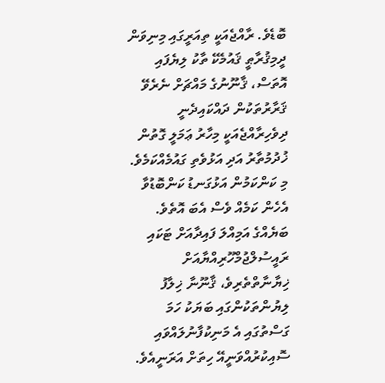ބޮޑެވެ. ރާއްޖެއަކީ ތިއަރީގައި މިނިވަން ދީމިޤުރާޠީ ޤައުމެކޭ ތާކު ލިޔެފައި އޮތަސް، ޤާނޫނުގެ މައްޗަށް ނެރެވޭ ޤަރާރުތަކުން ދައްކައިދެނީ ދިވެހިރާއްޖެއަކީ މިހާރު ޢަމަލީ ގޮތުން ޚުދުމުތާރު އަދި އަޅުވެތި ގައުމެއްކަމެވެ.
މި ކަންކަމުން އަޅުގަނޑު ކަންބޮޑުވާ އެހެން ކަމެއް ވެސް އެބަ އޮތެވެ. ބަޔެއްގެ އަމިއްލަ ފައިދާއަށް ޓަކައި ރައީސުލްޖުމްހޫރިއްޔާއަށް ޚިޔާނާތްތެރިވެ، ޤާނޫނާ ޚިލާފު ލިޔުންތަކުންގައި ބަޔަކު ހަމަ ގަސްތުގައި އެ މަނިކުފާނުލައްވައި ސޮއިކުރުއްވަނީއޭ ހިތަށް އަރަނީއެވެ.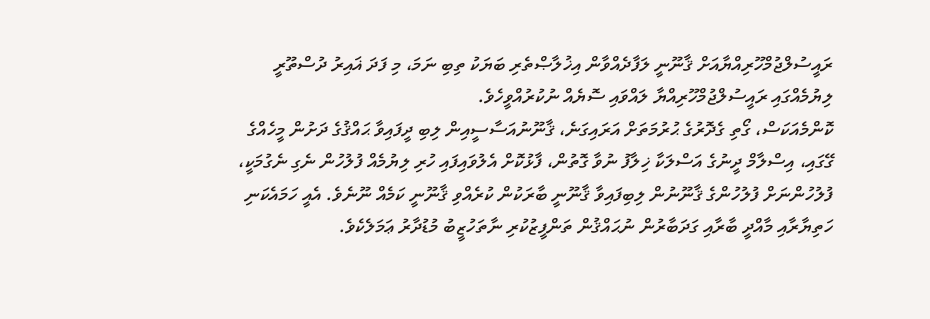ރައީސުލްޖުމްހޫރިއްޔާއަށް ޤާނޫނީ ލަފާދެއްވާން އިޚުލާޞްތެރި ބަޔަކު ތިބި ނަމަ، މި ފަދަ ޣައިރު ދުސްތޫރީ ލިޔުމެއްގައި ރައީސުލްޖުމްހޫރިއްޔާ ލައްވައި ސޮޔެއް ނުކުރުއްވީހެވެ.
ކޮންމެއަކަސް، ގޯތި ގެދޮރުގެ ޙުރުމަތަށް އަރައިގަނެ، ޤާނޫނުއަސާސީއިން ލިބި ދީފައިވާ ޙައްޤުގެ ދަށުން މީހެއްގެ ގޭގައި، އިސްލާމް ދީނުގެ އަސްލަކާ ޚިލާފު ނުވާ ގޮތުން، ފާޅުކޮށް އެލުވައިފައި ހުރި ލިޔުމެއް ފުލުހުން ނެގި ނެގުމަކީ، ފުލުހުންނަށް ފުލުހުންގެ ޤާނޫނުން ލިބިފައިވާ ޤާނޫނީ ބާރަކުން ކުރެއްވި ޤާނޫނީ ކަމެއް ނޫނެވެ. އެއީ ހަމައެކަނި ހަތިޔާރާއި މާއްދީ ބާރާއި ގަދަބާރުން ނުޙައްޤުން ތަންފީޒުކުރި ނާތަހުޒީބު މުޑުދާރު ޢަމަލެކެވެ.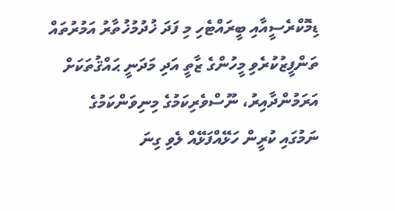ޑިމޮކްރެސީއާއި ބީރައްޓެހި މި ފަދަ ޚުދުމުޚުތާރު އަމުރުތައް ތަންފީޒުކުރެވި މީހުންގެ ޒާތީ އަދި މަދަނީ ޙައްޤުތަކަށް އަރަމުންދާއިރު، ނޫސްވެރިކަމުގެ މިނިވަންކަމުގެ ނަމުގައި ކުރީން ހަޅޭއްފަޅޭއް ލެވި ގިނަ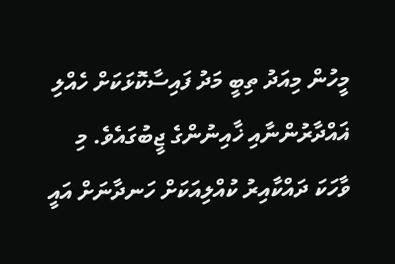މީހުން މިއަދު ތިބީ މަދު ފައިސާކޮޅަކަށް ހެއްލި ޣައްދާރުންނާއި ޚާއިނުންގެ ޖީބުގައެވެ. މި ވާހަކަ ދައްކާއިރު ކުއްލިއަކަށް ހަނދާނަށް އައީ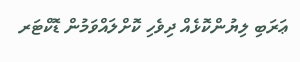ޢަރަބި ލިޔުންކޮޅެއް ދިވެހި ކޮށްލައްވަމުން ޑޮކްޓަރ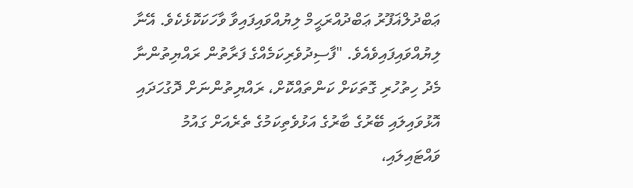ޢަބްދުލްޣަފޫރު ޢަބްދުއްރަޙީމް ލިޔުއްވައިފައިވާ ވާހަކަކޮޅެކެވެ. އޭނާ ލިޔުއްވައިފައިވެއެވެ. "ފާސިދުވެރިކަމެއްގެ ފަރާތުން ރައްޔިތުންނާ މެދު ހިތުހުރި ގޮތަކަށް ކަންތައްކޮށް، ރައްޔިތުންނަށް ދޮގުހަދައި އޮޅުވައިލައި ބޭރުގެ ބާރުގެ އަޅުވެތިކަމުގެ ތެރެއަށް ގައުމު ވައްޓައިލައި،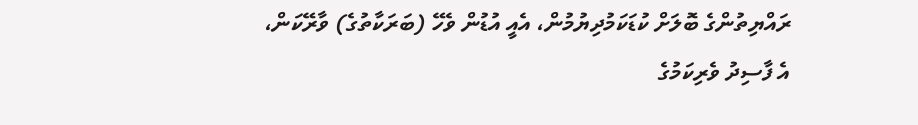ރައްޔިތުންގެ ބޮލަށް ކުޑަކަމުދިޔުމުން، އެއީ އުޑުން ވެހޭ (ބަރަކާތުގެ) ވާރޭކަން، އެ ފާސިދު ވެރިކަމުގެ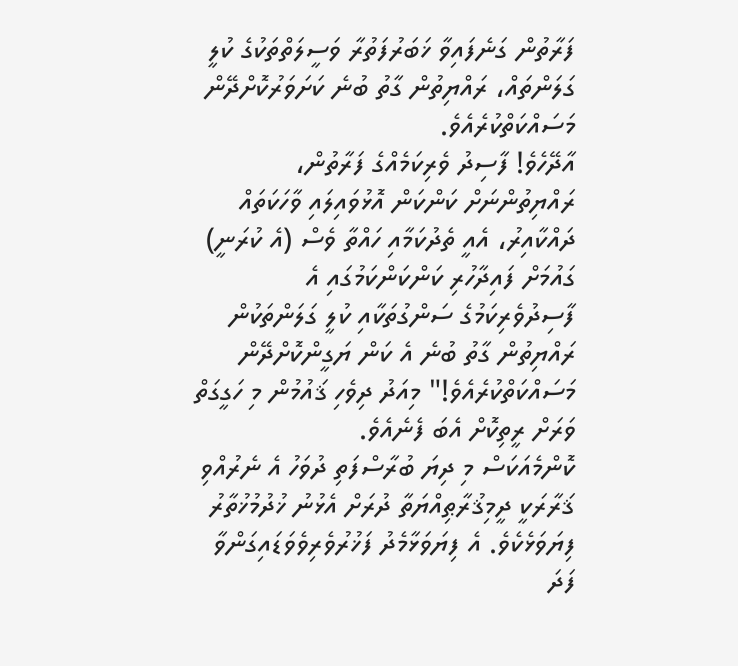ފަރާތުން ގަނެފައިވާ ޚަބަރުފަތުރާ ވަސީލަތްތަކުގެ ކުލީ ގަލަންތައް، ރައްޔިތުން ގާތު ބުނެ ކަށަވަރުކޮށްދޭން މަސައްކަތްކުރެއެވެ.
އާދޭހެވެ! ފާސިދު ވެރިކަމެއްގެ ފަރާތުން، ރައްޔިތުންނަށް ކަންކަން އޮޅުވައިލައި ވާހަކަތައް ދައްކާއިރު، އެއީ ތެދުކަމާއި ހައްތާ ވެސް (އެ ކުރަނީ) ގައުމަށް ފައިދާހުރި ކަންކަންކަމުގައި އެ ފާސިދުވެރިކަމުގެ ސަންގުތަކާއި ކުލީ ގަލަންތަކުން ރައްޔިތުން ގާތު ބުނެ އެ ކަން ޔަގީންކޮށްދޭން މަސައްކަތްކުރެއެވެ!" މިއަދު ދިވެހި ޤައުމުން މި ހަގީގަތް ވަރަށް ރީތިކޮށް އެބަ ފެނެއެވެ.
ކޮންމެއަކަސް މި ދިޔަ ބުރާސްފަތި ދުވަހު އެ ނެރުއްވި ޤަރާރަކީ ދީމިޤުރާޠިއްޔަތާ ދުރަށް އެޅުނު ޚުދުމުޚުތާރު ފިޔަވަޅެކެވެ. އެ ފިޔަވަޅާމެދު ފަޚުރުވެރިވެވަޑައިގަންވާ ފަދަ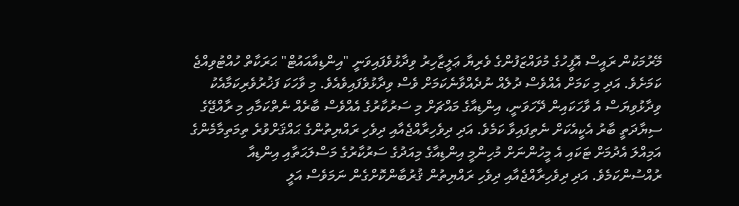މޭރުމަކުން ރައީސް އޮފީހުގެ މުވައްޒަފުންގެ ވެރިޔާ ޢަލީޒާހިރު ވިދާޅުވެފައިވަނީ "އިންޑިއާއައުޓް" ޙަރަކާތް ހުއްޓުވިއްޖެ ކަމަށެވެ. އަދި މި ކަމަށް އެއްވެސް ދުލެއް ނުދެއްވާނެކަމަށް ވެސް ވިދާޅުވެފައިވެއެވެ. މި ވާހަކަ ފަޚުރުވެރިކަމާއެކު ވިދާޅުވިޔަސް އެ ވާހަކައިން ދޭހަވަނީ، އިންޑިއާގެ މައްޗަށް މި ސަރުކާރުގެ އެއްވެސް ބާރެއް ނެތްކަމާއި މި ރާއްޖޭގެ ސިޔާދަތީ ބާރު އެކީއެކަށް ނެތިފައިވާ ކަމެވެ. އަދި ދިވެހިރާއްޖެއާއި ދިވެހި ރައްޔިތުންގެ ޙައްޤަށްވުރެ ތިމަތިމާމެންގެ އަމިއްލަ އެދުމަށް ޓަކައި އެ މީހުންނަށް މުހިންމީ އިންޑިއާގެ މިއަދުގެ ސަރުކާރުގެ މަސްލަޙަތާއި އިންޑިއާ ރުއްސުންކަމެވެ. އަދި ދިވެހިރާއްޖެއާއި ދިވެހި ރައްޔިތުން ޤުރުބާންކޮށްގެން ނަމަވެސް އަލީ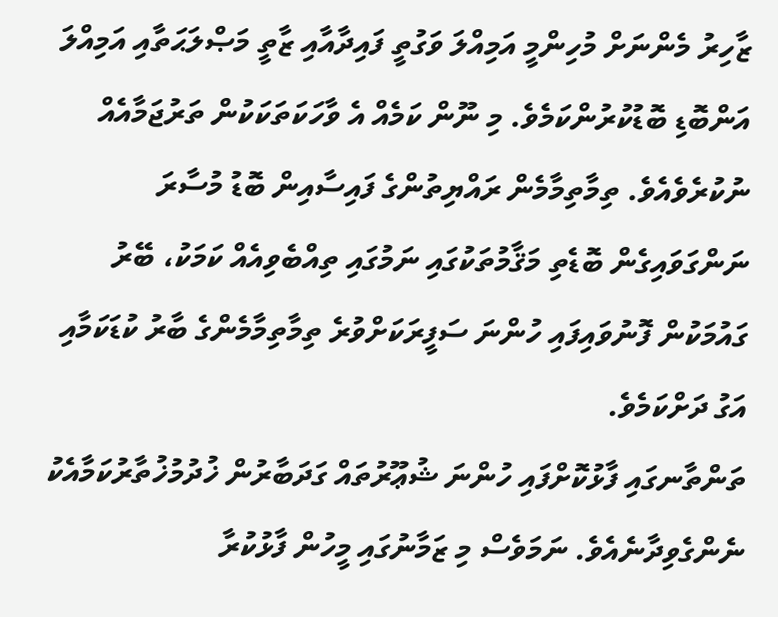ޒާހިރު މެންނަށް މުހިންމީ އަމިއްލަ ވަގުތީ ފައިދާއާއި ޒާތީ މަޞްލަޙަތާއި އަމިއްލަ އަންބޮޑި ބޮޑުކުރުންކަމެވެ. މި ނޫން ކަމެއް އެ ވާހަކަތަކަކުން ތަރުޖަމާއެއް ނުކުރެވެއެވެ. ތިމާތިމާމެން ރައްޔިތުންގެ ފައިސާއިން ބޮޑު މުސާރަ ނަންގަވައިގެން ބޮޑެތި މަޤާމުތަކުގައި ނަމުގައި ތިއްބެވިއެއް ކަމަކު، ބޭރު ގައުމަކުން ފޮނުވައިފައި ހުންނަ ސަފީރަކަށްވުރެ ތިމާތިމާމެންގެ ބާރު ކުޑަކަމާއި އަގު ދަށްކަމެވެ.
ތަންތާނގައި ފާޅުކޮށްފައި ހުންނަ ޝުޢޫރުތައް ގަދަބާރުން ޚުދުމުޚުތާރުކަމާއެކު ނެންގެވިދާނެއެވެ. ނަމަވެސް މި ޒަމާނުގައި މީހުން ފާޅުކުރާ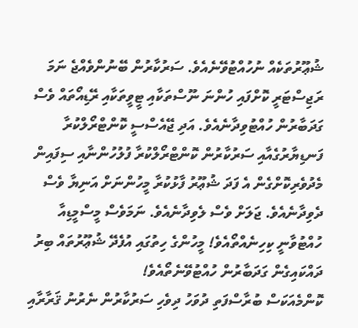ޝުޢޫރުތަކެއް ނުހުއްޓުވޭނެއެވެ. ސަރުކާރުން ބޭނުންވެއްޖެ ނަމަ ރަޖިސްޓަރީ ކޮށްފައި ހުންނަ ނޫސްތަކާއި ޓީވީތަކާއި ރޭޑިއޯތައް ވެސް ގަދަބާރުން ހުއްޓުވިދާނެއެވެ. އަދި ޖޭއެސްސީ ކޮންޓްރޯލްކުރާ ފަނޑިޔާރުގެއާއި ސަރުކާރުން ކޮންޓްރޯލްކުރާ ފުލުހުންނާއި ސިފައިން މެދުވެރިކޮށްގެން އެ ފަދަ ޝުޢޫރު ފާޅުކުރާ މީހުންނަށް އަނިޔާ ވެސް ދެވިދާނެއެވެ. ޖަލަށް ވެސް ލެވިދާނެއެވެ. ނަމަވެސް މީސްމީޑިއާ ހުއްޓުވާނީ ކިހިނެއްތޯއެވެ! މީހުންގެ ހިތުގައި އުފެދޭ ޝުޢޫރުތައް ބިރު ދައްކައިގެން ގަދަބާރުން ހުއްޓުވޭނެތޯއެވެ!
ކޮންމެއަކަސް ބުރާސްފަތި ދުވަހު ދިވެހި ސަރުކާރުން ނެރުނު ޤަރާރާއި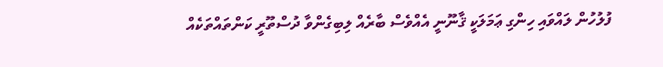ފުލުހުން ލައްވައި ހިންގި ޢަމަލަކީ ޤާނޫނީ އެއްވެސް ބާރެއް ލިބިގެންވާ ދުސްތޫރީ ކަންތައްތަކެއް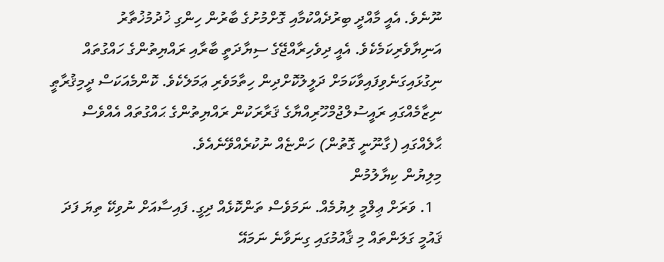ނޫނެވެ. އެއީ މާއްދީ ބިރުދެއްކުމާއި ގޮށްމުށުގެ ބާރުން ހިންގި ޚުދުމުޚުތާރު އަނިޔާވެރިކަމެކެވެ. އެއީ ދިވެހިރާއްޖޭގެ ސިޔާދަތީ ބާރާއި ރައްޔިތުންގެ ހައްގުތައް ނިގުޅައިގަނެވިފައިވާކަމަށް ދަލީލުކޮށްދިން ހިތާމަވެރި ޢަމަލެކެވެ. ކޮންމެއަކަސް ދީމިޤުރާޠީ ނިޒާމެއްގައި ރައީސުލްޖުމްހޫރިއްޔާގެ ޤަރާރަކުން ރައްޔިތުންގެ ޙައްގުތައް އެއްވެސް ޙާލެއްގައި (ގާނޫނީ ގޮތުން) ހަންޏެއް ނުކުރެއްވޭނެއެވެ.
މިލިޔުން ކިޔާލުމުން
  1. ވަރަށް ޢިލްމީ ލިޔުމެއް. ނަމަވެސް ތަންކޮޅެއް ދިގީ. ފައިސާއަށް ނުވިކޭ ތިޔަ ފަދަ ޤައުމީ ގަލަންތައް މި ޤާއުމުގައި ގިނަވާނެ ނަމައޭ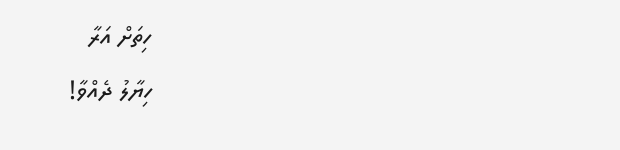ހިތަށް އަރާ
ހިޔާލު ދެއްވާ!